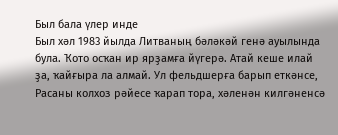Был бала үлер инде
Был хәл 1983 йылда Литваның бәләкәй генә ауылында була. Ҡото осҡан ир ярҙамға йүгерә. Атай кеше илай ҙа, ҡайғыра ла алмай. Ул фельдшерға барып еткәнсе, Расаны колхоз рәйесе ҡарап тора, хәленән килгәненсә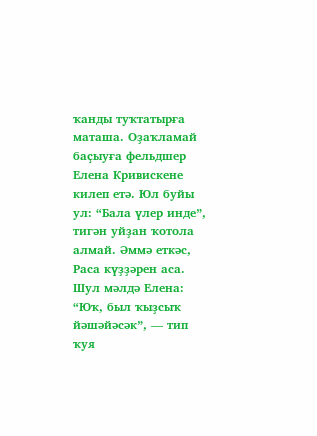ҡанды туҡтатырға маташа. Оҙаҡламай баҫыуға фельдшер Елена Кривискене килеп етә. Юл буйы ул: “Бала үлер инде”, тигән уйҙан ҡотола алмай. Әммә еткәс, Раса күҙҙәрен аса. Шул мәлдә Елена: “Юҡ, был ҡыҙсыҡ йәшәйәсәк”, — тип ҡуя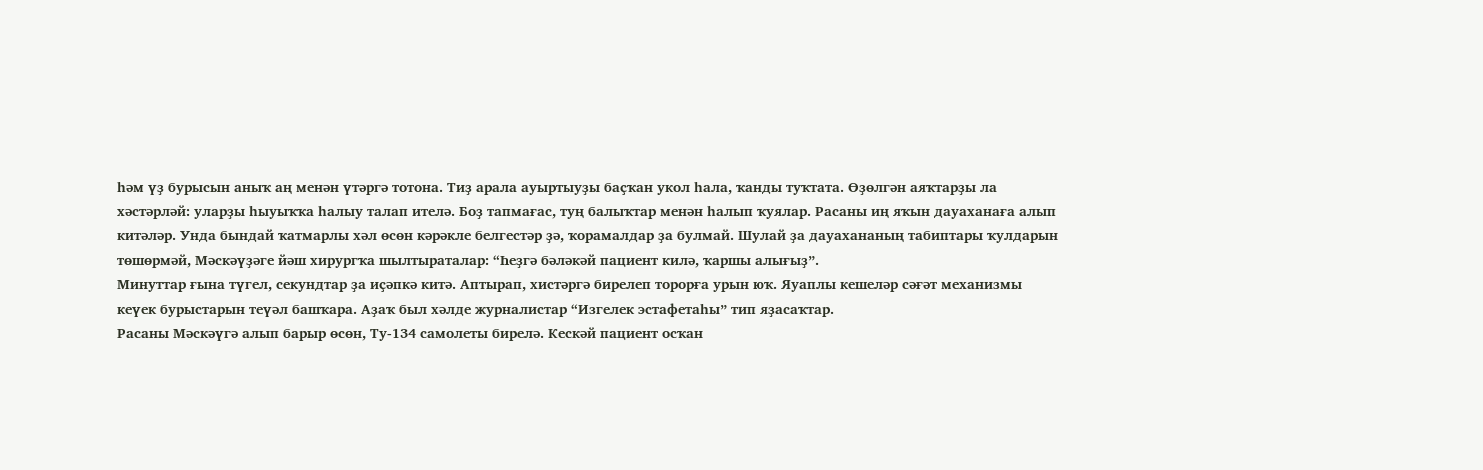һәм үҙ бурысын аныҡ аң менән үтәргә тотона. Тиҙ арала ауыртыуҙы баҫҡан укол һала, ҡанды туҡтата. Өҙөлгән аяҡтарҙы ла хәстәрләй: уларҙы һыуыҡҡа һалыу талап ителә. Боҙ тапмағас, туң балыҡтар менән һалып ҡуялар. Расаны иң яҡын дауаханаға алып китәләр. Унда бындай ҡатмарлы хәл өсөн кәрәкле белгестәр ҙә, ҡорамалдар ҙа булмай. Шулай ҙа дауахананың табиптары ҡулдарын төшөрмәй, Мәскәүҙәге йәш хирургҡа шылтыраталар: “Һеҙгә бәләкәй пациент килә, ҡаршы алығыҙ”.
Минуттар ғына түгел, секундтар ҙа иҫәпкә китә. Аптырап, хистәргә бирелеп торорға урын юҡ. Яуаплы кешеләр сәғәт механизмы
кеүек бурыстарын теүәл башҡара. Аҙаҡ был хәлде журналистар “Изгелек эстафетаһы” тип яҙасаҡтар.
Расаны Мәскәүгә алып барыр өсөн, Ту-134 самолеты бирелә. Кескәй пациент осҡан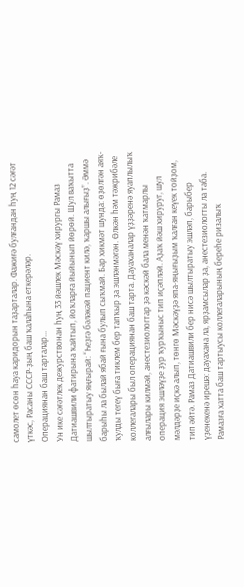самолет өсөн һауа каридорын таҙарталар. Фажиғә булғандан һуң 12 сәғәт үткәс, Расаны СССР-ҙың баш ҡалаһына еткерәләр.
Операциянан баш тарталар...
Ун ике сәғәтлек дежурствонан һуң 33 йәшлек Мәскәү хирургы Рамаз Датиашвили фатирына ҡайтып, йоҡларға йыйынып йөрөй. Шул ваҡытта шылтыратыу яңғырай: “Һеҙгә бәләкәй пациент килә, ҡаршы алығыҙ”. Әммә барыһы ла былай ябай ғына булып сыҡмай. Бар хикмәт шунда: өҙөлгән аяҡ-ҡулды тегеү быға тиклем бер тапҡыр ҙа эшләнмәгән. Өлкән һәм тәжрибәле коллегалары был операциянан баш тарта. Дауаханалар үҙҙәренә яуаплылыҡ алғылары килмәй, анестезиологтар ҙә кәскәй бала менән ҡатмарлы операция эшләүҙе ҙур ҡурҡыныс тип иҫәпләй. Аҙаҡ йәш хируруг, шул мәлдәрҙе иҫкә алып, төнгө Мәскәүҙә япа-яңығыҙым ҡалған кеүек тойҙом, тип әйтә. Рамаз Датиашвили бер нисә шылтыратыу эшләп, барыбер үҙенекенә ирешә: дауахана ла, ярҙамсылар ҙа, анестезиологты ла таба. Рамазға хатта баш тартыусы коллегаларының береһе ризалыҡ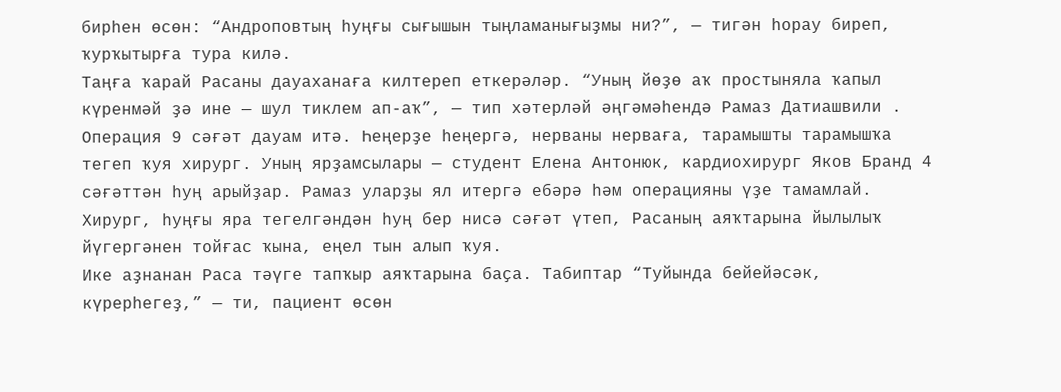бирһен өсөн: “Андроповтың һуңғы сығышын тыңламанығыҙмы ни?”, — тигән һорау биреп, ҡурҡытырға тура килә.
Таңға ҡарай Расаны дауаханаға килтереп еткерәләр. “Уның йөҙө аҡ простыняла ҡапыл күренмәй ҙә ине — шул тиклем ап-аҡ”, — тип хәтерләй әңгәмәһендә Рамаз Датиашвили . Операция 9 сәғәт дауам итә. Һеңерҙе һеңергә, нерваны нерваға, тарамышты тарамышҡа тегеп ҡуя хирург. Уның ярҙамсылары — студент Елена Антонюк, кардиохирург Яков Бранд 4 сәғәттән һуң арыйҙар. Рамаз уларҙы ял итергә ебәрә һәм операцияны үҙе тамамлай. Хирург, һуңғы яра тегелгәндән һуң бер нисә сәғәт үтеп, Расаның аяҡтарына йылылыҡ йүгергәнен тойғас ҡына, еңел тын алып ҡуя.
Ике аҙнанан Раса тәүге тапҡыр аяҡтарына баҫа. Табиптар “Туйында бейейәсәк, күрерһегеҙ,” — ти, пациент өсөн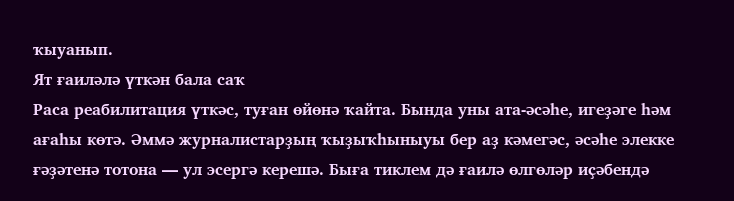ҡыуанып.
Ят ғаиләлә үткән бала саҡ
Раса реабилитация үткәс, туған өйөнә ҡайта. Бында уны ата-әсәһе, игеҙәге һәм ағаһы көтә. Әммә журналистарҙың ҡыҙыҡһыныуы бер аҙ кәмегәс, әсәһе элекке ғәҙәтенә тотона — ул эсергә керешә. Быға тиклем дә ғаилә өлгөләр иҫәбендә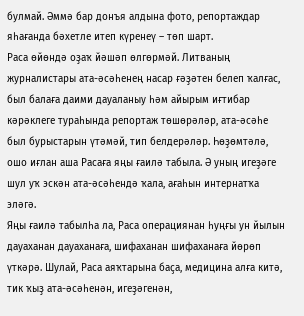булмай. Әммә бар донъя алдына фото, репортаждар яһағанда бәхетле итеп күренеү – төп шарт.
Раса өйөндә оҙаҡ йәшәп өлгөрмәй. Литваның журналистары ата-әсәһенең насар ғәҙәтен белеп ҡалғас, был балаға даими дауаланыу һәм айырым иғтибар кәрәклеге тураһында репортаж төшөрәләр, ата-әсәһе был бурыстарын үтәмәй, тип белдерәләр. Һөҙөмтәлә, ошо иғлан аша Расаға яңы ғаилә табыла. Ә уның игеҙәге шул уҡ эскән ата-әсәһендә ҡала, ағаһын интернатҡа эләгә.
Яңы ғаилә табылһа ла, Раса операциянан һуңғы ун йылын дауаханан дауаханаға, шифаханан шифаханаға йөрөп үткәрә. Шулай, Раса аяҡтарына баҫа, медицина алға китә, тик ҡыҙ ата-әсәһенән, игеҙәгенән,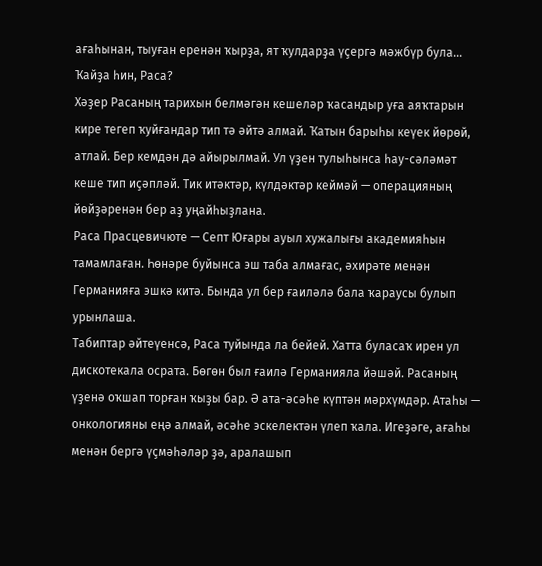ағаһынан, тыуған еренән ҡырҙа, ят ҡулдарҙа үҫергә мәжбүр була...
Ҡайҙа һин, Раса?
Хәҙер Расаның тарихын белмәгән кешеләр ҡасандыр уға аяҡтарын кире тегеп ҡуйғандар тип тә әйтә алмай. Ҡатын барыһы кеүек йөрөй, атлай. Бер кемдән дә айырылмай. Ул үҙен тулыһынса һау-сәләмәт кеше тип иҫәпләй. Тик итәктәр, күлдәктәр кеймәй — операцияның йөйҙәренән бер аҙ уңайһыҙлана.
Раса Прасцевичюте — Септ Юғары ауыл хужалығы академияһын тамамлаған. Һөнәре буйынса эш таба алмағас, әхирәте менән Германияға эшкә китә. Бында ул бер ғаиләлә бала ҡараусы булып урынлаша.
Табиптар әйтеүенсә, Раса туйында ла бейей. Хатта буласаҡ ирен ул дискотекала осрата. Бөгөн был ғаилә Германияла йәшәй. Расаның үҙенә оҡшап торған ҡыҙы бар. Ә ата-әсәһе күптән мәрхүмдәр. Атаһы — онкологияны еңә алмай, әсәһе эскелектән үлеп ҡала. Игеҙәге, ағаһы менән бергә үҫмәһәләр ҙә, аралашып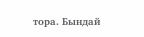тора. Бындай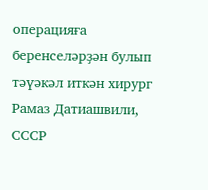операцияға беренселәрҙән булып тәүәкәл иткән хирург Рамаз Датиашвили, СССР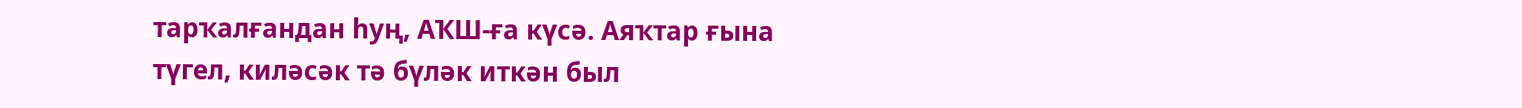тарҡалғандан һуң, АҠШ-ға күсә. Аяҡтар ғына түгел, киләсәк тә бүләк иткән был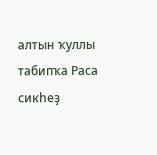алтын ҡуллы табипҡа Раса сикһеҙ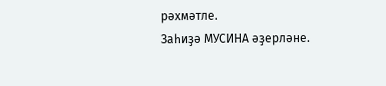рәхмәтле.
Заһиҙә МУСИНА әҙерләне.